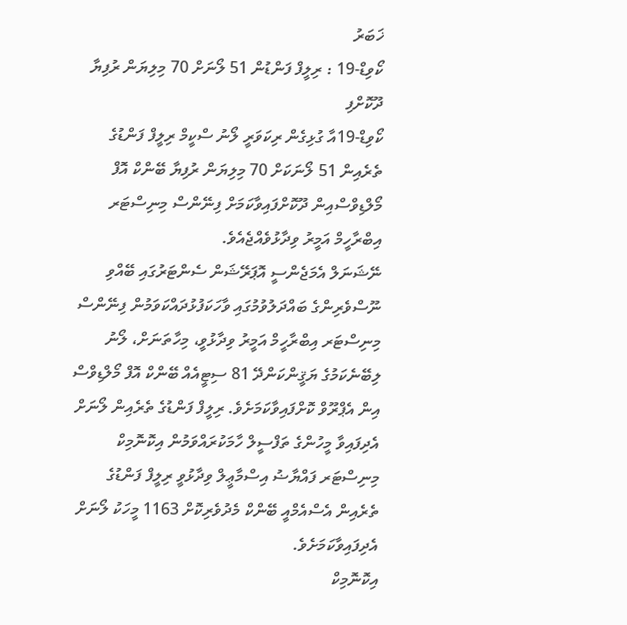ޚަބަރު
ކޯވިޑް-19 : ރިލީފް ފަންޑުން 51 ލޯނަށް 70 މިލިޔަން ރުފިޔާ ދޫކޮށްފި
ކޯވިޑް-19އާ ގުޅިގެން ރިކަވަރީ ލޯނު ސްކީމް ރިލީފް ފަންޑުގެ ތެރެއިން 51 ލޯނަކަށް 70 މިލިޔަން ރުފިޔާ ބޭންކް އޮފް މޯލްޑިވްސްއިން ދޫކޮށްފައިވާކަމަށް ފިނޭންސް މިނިސްޓަރ އިބްރާހީމް އަމީރު ވިދާޅުވެއްޖެއެވެ.
ނޭޝަނަލް އެމަޖެންސީ އޮޕަރޭޝަން ސެންޓަރުގައި ބޭއްވި ނޫސްވެރިންގެ ބައްދަލުވުމުގައި ވާހަކަފުޅުދައްކަވަމުން ފިނޭންސް މިނިސްޓަރ އިބްރާހީމް އަމީރު ވިދާޅުވީ، މިހާތަނަށް، ލޯނު ލިބޭނެކަމުގެ ޔަޤީންކަންދޭ 81 ސިޓީއެއް ބޭންކް އޮފް މޯލްޑިވްސް އިން އެޕްރޫވް ކޮށްފައިވާކަމަށެވެ. ރިލީފް ފަންޑުގެ ތެރެއިން ލޯނަށް އެދިފައިވާ މީހުންގެ ތަފްސީލް ހާމަކުރައްވަމުން އިކޮނޮމިކް މިނިސްޓަރ ފައްޔާޟު އިސްމާޢީލް ވިދާޅުވީ ރިލީފް ފަންޑުގެ ތެރެއިން އެސްއެމްއީ ބޭންކް މެދުވެރިކޮށް 1163 މީހަކު ލޯނަށް އެދިފައިވާކަމަށެވެ.
އިކޮނޮމިކް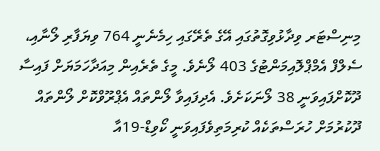މިނިސްޓަރ ވިދާޅުވިގޮތުގައި އޭގެ ތެރޭގައި ހިމެނެނީ 764 ވިޔަފާރި ލޯނާއި، ސެލްފް އެމްޕްލޮއިމަންޓުގެ 403 ލޯނެވެ. މީގެ ތެރެއިން މިއަދާހަމަޔަށް ފައިސާ ދޫކޮށްފައިވަނީ 38 ލޯނަކަށެވެ. އެދިފައިވާ ލޯންތައް އެޕްރޫވްކޮށް ލޯންތައް ދޫކުރުމަށް ހުރަސްތަކެއް ކުރިމަތިވެފައިވަނީ ކޯވިޑް-19އާ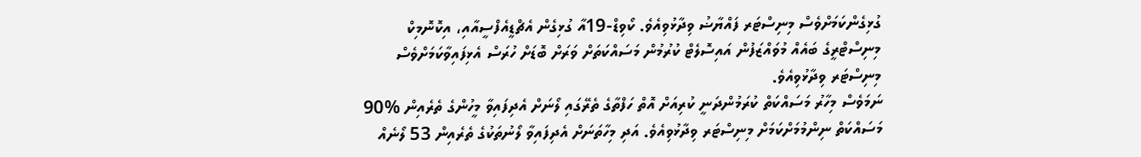ގުޅިގެންކަމަށްވެސް މިނިސްޓަރ ފައްޔާޟު ވިދާޅުވިއެވެ. ކޯވިޑް-19އާ ގުޅިގެން އެޗްޑީއެފްސީއާއި، އިކޮނޮމިކް މިނިސްޓްރީގެ ބައެއް މުވައްޒަފުން އައިސޮލެޓް ކުރުމުން މަސައްކަތަށް ވަރަށް ބޮޑަށް ހުރަސް އެޅިފައިވާކަމަށްވެސް މިނިސްޓަރ ވިދާޅުވިއެވެ.
ނަމަވެސް މިހާރު މަސައްކަތް ކުރަމުންދަނީ ކުރިއަށް އޮތް ހަފްތާގެ ތެރޭގައި ލޯނަށް އެދިފައިވާ މީހުންގެ ތެރެއިން %90 މަސައްކަތް ނިންމުމަށްކަމަށް މިނިސްޓަރ ވިދާޅުވިއެވެ. އަދި މިހާތަނަށް އެދިފައިވާ ލޯނުތަކުގެ ތެރެއިން 53 ލޯނެއް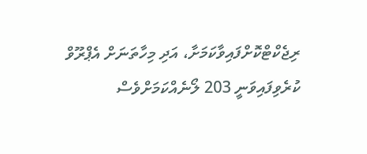ރިޖެކްޓްކޮށްފައިވާކަމަށާ، އަދި މިހާތަނަށް އެޕްރޫވް ކުރެވިފައިވަނީ 203 ލޯނެއްކަމަށްވެސް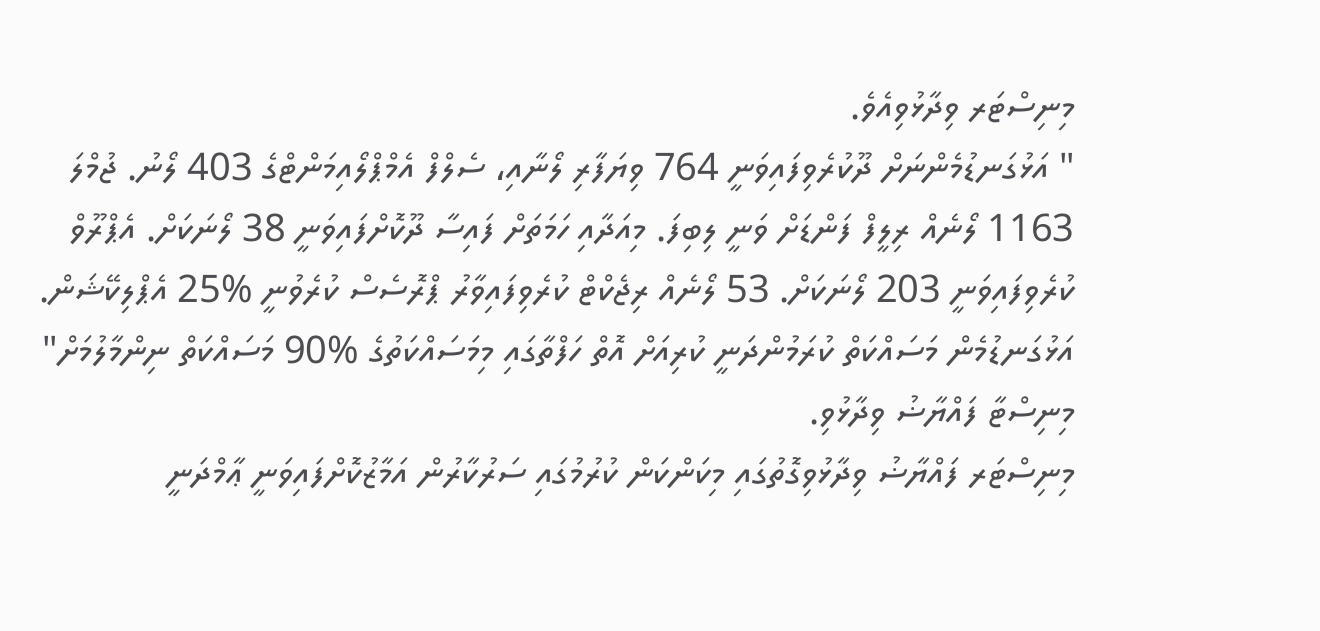މިނިސްޓަރ ވިދާޅުވިއެވެ.
" އަޅުގަނޑުމެންނަށް ދޫކުރެވިފައިވަނީ 764 ވިޔަފާރި ލޯނާއި، ސެލްފް އެމްޕްލޯއިމަންޓްގެ 403 ލޯނު. ޖުމްލަ 1163 ލޯނެއް ރިލީފް ފަންޑަށް ވަނީ ލިބިފަ. މިއަދާއި ހަމަތަށް ފައިސާ ދޫކޮށްފައިވަނީ 38 ލޯނަކަށް. އެޕްރޫވް ކުރެވިފައިވަނީ 203 ލޯނަކަށް. 53 ލޯނެއް ރިޖެކްޓް ކުރެވިފައިވާރު ޕްރޮސެސް ކުރެވުނީ %25 އެޕްލިކޭޝަން. އަޅުގަނޑުމެން މަސައްކަތް ކުރަމުންދަނީ ކުރިއަށް އޮތް ހަފްތާގައި މިމަސައްކަތުގެ %90 މަސައްކަތް ނިންމާލުމަށް" މިނިސްޓާ ފައްޔާޟު ވިދާޅުވި.
މިނިސްޓަރ ފައްޔާޟު ވިދާޅުވިގޮތުގައި މިކަންކަން ކުރުމުގައި ސަރުކާރުން އަމާޒުކޮށްފައިވަނީ ޢާމްދަނީ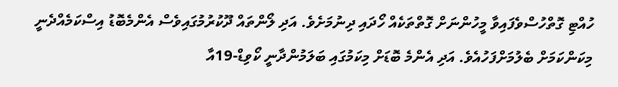ހުއްޓި ގޮތްހުސްވެފައިވާ މީހުންނަށް ގޮތްތަކެއް ހޯދައި ދިނުމަށެވެ. އަދި ލޯންތައް ދޫކުރުމުގައިވެސް އެންމެބޮޑު އިސްކަމެއްދެނީ މިކަންކަމަށް ބެލުމަށްފަހުއެވެ. އަދި އެންމެ ބޮޑަށް މިކަމުގައި ބަލަމުންދާނީ ކޯވިޑް-19އާ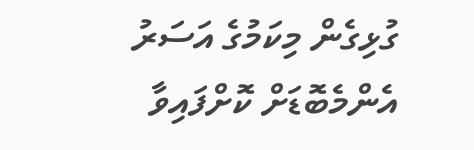ގުޅިގެން މިކަމުގެ އަސަރު އެންމެބޮޑަށް ކޮށްފައިވާ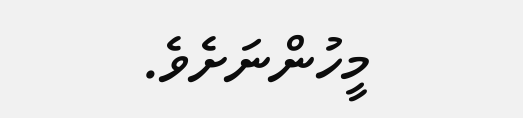މީހުންނަށެވެ.